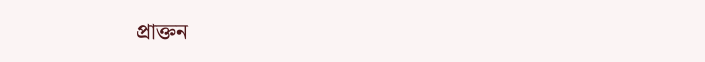প্ৰাক্তন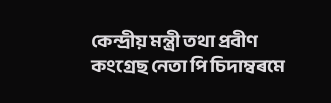কেন্দ্ৰীয় মন্ত্ৰী তথা প্ৰবীণ কংগ্ৰেছ নেতা পি চিদাম্বৰমে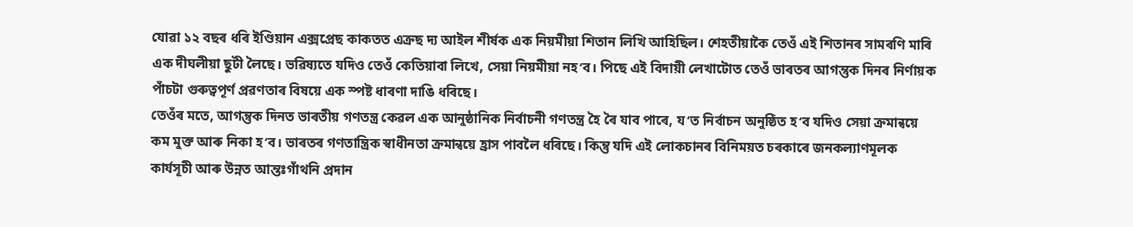যোৱা ১২ বছৰ ধৰি ইণ্ডিয়ান এক্সপ্ৰেছ কাকতত এক্ৰছ দ্য আইল শীৰ্ষক এক নিয়মীয়া শিতান লিখি আহিছিল। শেহতীয়াকৈ তেওঁ এই শিতানৰ সামৰণি মাৰি এক দীঘলীয়া ছুটী লৈছে। ভৱিষ্যতে যদিও তেওঁ কেতিয়াবা লিখে, সেয়া নিয়মীয়া নহ‘ব। পিছে এই বিদায়ী লেখাটোত তেওঁ ভাৰতৰ আগন্তুক দিনৰ নিৰ্ণায়ক পাঁচটা গুৰুত্বপূৰ্ণ প্ৰৱণতাৰ বিষয়ে এক স্পষ্ট ধাৰণা দাঙি ধৰিছে।
তেওঁৰ মতে, আগন্তুক দিনত ভাৰতীয় গণতন্ত্ৰ কেৱল এক আনুষ্ঠানিক নিৰ্বাচনী গণতন্ত্ৰ হৈ ৰৈ যাব পাৰে, য‘ত নিৰ্বাচন অনুষ্ঠিত হ‘ব যদিও সেয়া ক্ৰমান্বয়ে কম মুক্ত আৰু নিকা হ‘ব। ভাৰতৰ গণতান্ত্ৰিক স্বাধীনতা ক্ৰমান্বয়ে হ্ৰাস পাবলৈ ধৰিছে। কিন্তু যদি এই লোকচানৰ বিনিময়ত চৰকাৰে জনকল্যাণমূলক কাৰ্যসূচী আৰু উন্নত আন্তঃগাঁথনি প্ৰদান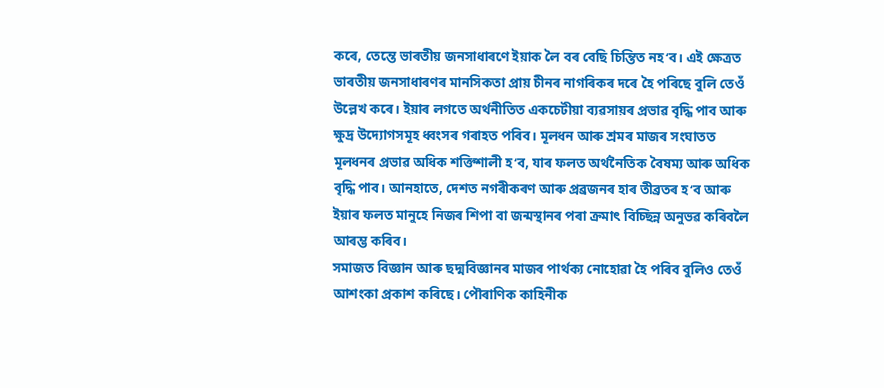কৰে, তেন্তে ভাৰতীয় জনসাধাৰণে ইয়াক লৈ বৰ বেছি চিন্তিত নহ‘ব। এই ক্ষেত্ৰত ভাৰতীয় জনসাধাৰণৰ মানসিকতা প্ৰায় চীনৰ নাগৰিকৰ দৰে হৈ পৰিছে বুলি তেওঁ উল্লেখ কৰে। ইয়াৰ লগতে অৰ্থনীতিত একচেটীয়া ব্যৱসায়ৰ প্ৰভাৱ বৃদ্ধি পাব আৰু ক্ষুদ্ৰ উদ্যোগসমূহ ধ্বংসৰ গৰাহত পৰিব। মূলধন আৰু শ্ৰমৰ মাজৰ সংঘাতত মূলধনৰ প্ৰভাৱ অধিক শক্তিশালী হ‘ব, যাৰ ফলত অৰ্থনৈতিক বৈষম্য আৰু অধিক বৃদ্ধি পাব। আনহাতে, দেশত নগৰীকৰণ আৰু প্ৰব্ৰজনৰ হাৰ তীব্ৰতৰ হ‘ব আৰু ইয়াৰ ফলত মানুহে নিজৰ শিপা বা জন্মস্থানৰ পৰা ক্ৰমাৎ বিচ্ছিন্ন অনুভৱ কৰিবলৈ আৰম্ভ কৰিব।
সমাজত বিজ্ঞান আৰু ছদ্মবিজ্ঞানৰ মাজৰ পাৰ্থক্য নোহোৱা হৈ পৰিব বুলিও তেওঁ আশংকা প্ৰকাশ কৰিছে। পৌৰাণিক কাহিনীক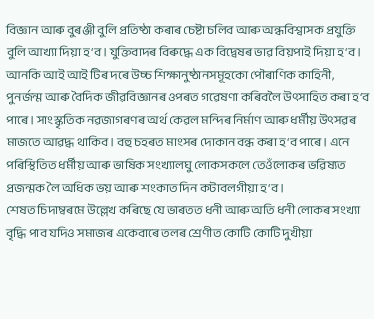বিজ্ঞান আৰু বুৰঞ্জী বুলি প্ৰতিষ্ঠা কৰাৰ চেষ্টা চলিব আৰু অন্ধবিশ্বাসক প্ৰযুক্তি বুলি আখ্যা দিয়া হ‘ব। যুক্তিবাদৰ বিৰুদ্ধে এক বিদ্বেষৰ ভাৱ বিয়পাই দিয়া হ‘ব। আনকি আই আই টিৰ দৰে উচ্চ শিক্ষানুষ্ঠানসমূহকো পৌৰাণিক কাহিনী, পুনৰ্জন্ম আৰু বৈদিক জীৱবিজ্ঞানৰ ওপৰত গৱেষণা কৰিবলৈ উৎসাহিত কৰা হ‘ব পাৰে। সাংস্কৃতিক নৱজাগৰণৰ অৰ্থ কেৱল মন্দিৰ নিৰ্মাণ আৰু ধৰ্মীয় উৎসৱৰ মাজতে আৱদ্ধ থাকিব। বহু চহৰত মাংসৰ দোকান বন্ধ কৰা হ‘ব পাৰে। এনে পৰিস্থিতিত ধৰ্মীয় আৰু ভাষিক সংখ্যালঘু লোকসকলে তেওঁলোকৰ ভৱিষ্যত প্ৰজন্মক লৈ অধিক ভয় আৰু শংকাত দিন কটাবলগীয়া হ‘ব।
শেষত চিদাম্বৰমে উল্লেখ কৰিছে যে ভাৰতত ধনী আৰু অতি ধনী লোকৰ সংখ্যা বৃদ্ধি পাব যদিও সমাজৰ একেবাৰে তলৰ শ্ৰেণীত কোটি কোটি দুখীয়া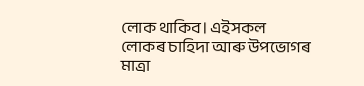লোক থাকিব। এইসকল লোকৰ চাহিদা আৰু উপভোগৰ মাত্ৰা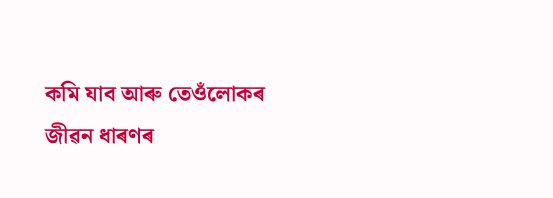কমি যাব আৰু তেওঁলোকৰ জীৱন ধাৰণৰ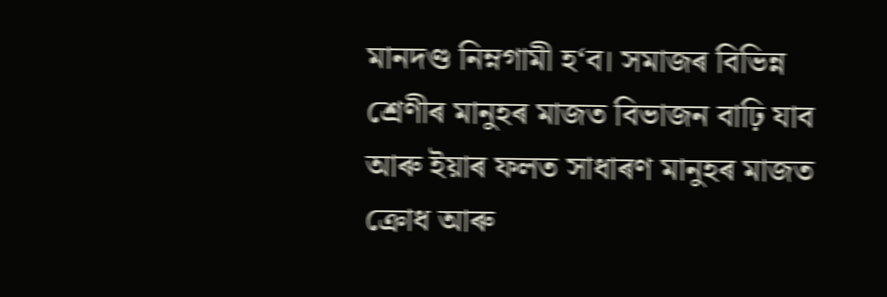মানদণ্ড নিম্নগামী হ‘ব। সমাজৰ বিভিন্ন শ্ৰেণীৰ মানুহৰ মাজত বিভাজন বাঢ়ি যাব আৰু ইয়াৰ ফলত সাধাৰণ মানুহৰ মাজত ক্ৰোধ আৰু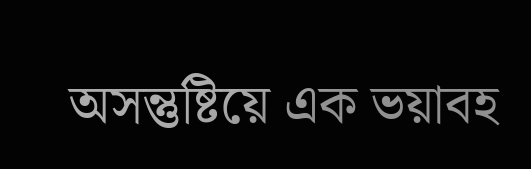অসন্তুষ্টিয়ে এক ভয়াবহ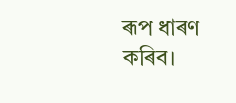ৰূপ ধাৰণ কৰিব।